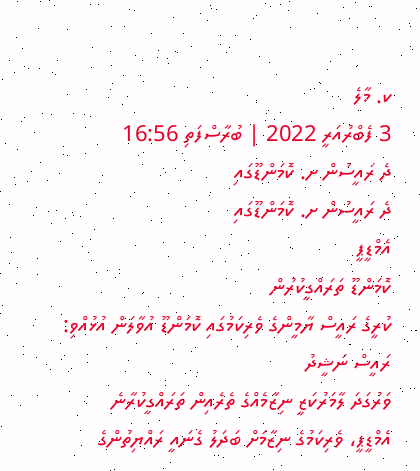ކ. މާލެ
3 ފެބްރުއަރީ 2022 | ބުރާސްފަތި 16:56
ދެ ރައީސުން ށ. ކޮމަންޑޫގައި
ދެ ރައީސުން ށ. ކޮމަންޑޫގައި
އެމްޑީޕީ
ކޮމަންޑޫ ތަރައްގީކުރުން
ކުރީގެ ރައީސް ޔާމީންގެ ވެރިކަމުގައި ކޮމަންޑޫ އުވާލަން އުޅުއްވި: ރައީސް ނަޝީދު
ވަރުގަދަ ލާމަރުކަޒީ ނިޒާމެއްގެ ތެރެއިން ތަރައްގީކުރާނެ
އެމްޑީޕީ، ވެރިކަމުގެ ނިޒާމަށް ބަދަލު ގެނައީ ރައްޔިތުންގެ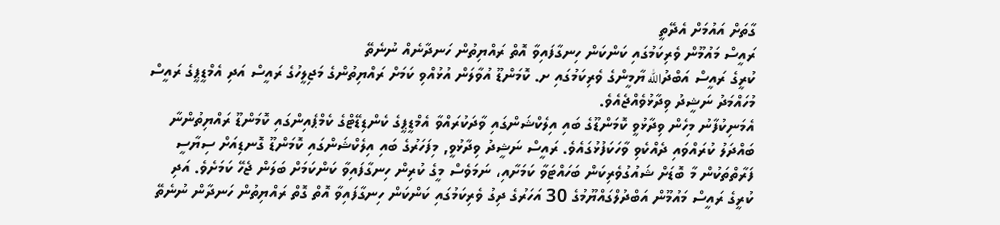ގާތަށް އައުމަށް އެދޭތީ
ރައީސް މައުމޫން ވެރިކަމުގައި ކަންކަން ހިނގާފައިވާ އޮތް ރައްޔިތުން ހަނދާނެއް ނުނެތޭ
ކުރީގެ ރައީސް އަބްދުالله ޔާމީންގެ ވެރިކަމުގައި ށ. ކޮމަންޑޫ އުވާލަން އުޅުއްވި ކަމަށް ރައްޔިތުންގެ މަޖިލީހުގެ ރައީސް އަދި އެމްޑީޕީގެ ރައީސް މުހައްމަދު ނަޝީދު ވިދާޅުވެއްޖެއެވެ.
އެމަނިކުފާނު މިހެން ވިދާޅުވީ ކޮމަންޑޫގެ ބައި އިލެކްޝަންގައި ވާދަކުރައްވާ އެމްޑީޕީގެ ކެންޑިޑޭޓްގެ ކެމްޕެއިންގައި ކޮމަންޑޫ ރައްޔިތުންނާ ބައްދަލު ކުރައްވައި ދެއްކެވި ވާހަކަފުޅުގައެވެ. ރައީސް ނަޝީދު ވިދާޅުވީ, މިފަހަރުގެ ބައި އިލެކްޝަންގައި ކޮމަންޑޫ ގޮނޑިއަށް ސިޔާސީ ފަރާތްތަކުން މާ ބޮޑަށް ޝައުގުވެރިކަން ބަހައްޓަވާ ކަމަށާއި، ނަމަވެސް މީގެ ކުރިން ހިނގާފައިވާ ކަންކަމަށް ބަލަން ޖެހޭ ކަމަށެވެ. އަދި ކުރީގެ ރައީސް މައުމޫން އަބްދުލްގައްޔޫމުގެ 30 އަހަރުގެ ދިގު ވެރިކަމުގައި ކަންކަން ހިނގާފައިވާ އޮތް ގޮތް ރައްޔިތުން ހަނދާން ނުނެތޭ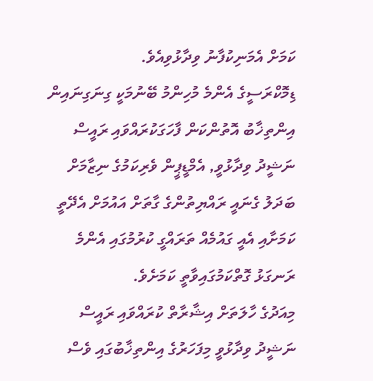ކަމަށް އެމަނިކުފާނު ވިދާޅުވިއެވެ.
ޑިމޮކްރަސީގެ އެންމެ މުހިންމު ބޭނުމަކީ ގިނަގިނައިން އިންތިޚާބު އޮތުންކަން ފާހަގަކުރައްވައި ރައީސް ނަޝީދު ވިދާޅުވީ, އެމްޑީޕީން ވެރިކަމުގެ ނިޒާމަށް ބަދަލު ގެނައީ ރައްޔިތުންގެ ގާތަށް އައުމަށް އެދޭތީ ކަމަށާއި އެއީ ގައުމެއް ތަރައްގީ ކުރުމުގައި އެންމެ ރަނގަޅު ގޮތްކަމުގައިވާތީ ކަމަށެވެ.
މިއަދުގެ ހާލަތަށް އިޝާރާތް ކުރައްވައި ރައީސް ނަޝީދު ވިދާޅުވީ މިފަހަރުގެ އިންތިޚާބުގައި ވެސް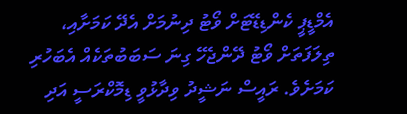އެމްޑީޕީ ކެންޑިޑޭޓަށް ވޯޓު ދިނުމަށް އެދޭ ކަމަށާއި، ތިލަފަތަށް ވޯޓު ދޭންޖެހޭ ގިނަ ސަބަބުތަކެއް އެބަހުރި ކަމަށެވެ. ރައީސް ނަޝީދު ވިދާޅުވީ ޑިމޮކްރަސީ އަދި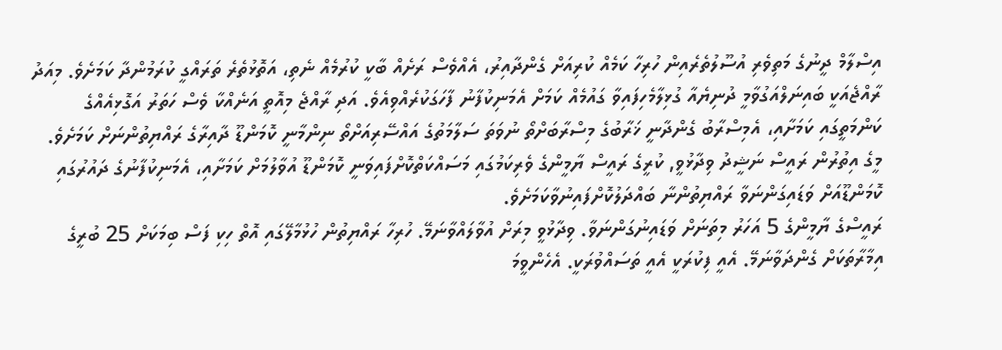އިސްލާމް ދީނުގެ މަތިވެރި އުސޫލުތެރެއިން ހުރިހާ ކަމެއް ކުރިއަށް ގެންދާއިރު، އެއްވެސް ރަށެއް ބާކީ ކުރުމެއް ނެތި، އަތޮޅުތެރެ ތަރައްގީ ކުރަމުންދާ ކަމަށެވެ. މިއަދު ރާއްޖެއަކީ ބައިނަލްއަގުވާމީ ދުނިޔެއާ ގުޅިލާމެހިފައިވާ ގައުމެއް ކަމަށް އެމަނިކުފާނު ފާހަގަކުރެއްވިއެވެ. އަދި ރާއްޖެ މިއޮތީ އަނެއްކާ ވެސް ހަތަރު އަގޮޅިއެއްގެ ކަންމަތީގައި ކަމަށާއި، އެމިސްރާބު ގެންދާނީ ޚަރާބުގެ މިސްރާބަށްތޯ ނުވަތަ ސަލާމަތުގެ އައްސޭރިއަށްތޯ ނިންމާނީ ކޮމަންޑޫ ދާއިރާގެ ރައްޔިތުންނަށް ކަމަށެވެ.
މީގެ އިތުރުން ރައީސް ނަޝީދު ވިދާޅުވީ, ކުރީގެ ރައީސް ޔާމީންގެ ވެރިކަމުގައި މަސައްކަތްކޮށްފައިވަނީ ކޮމަންޑޫ އުވާލުމަށް ކަމަށާއި، އެމަނިކުފާނުގެ ދައުރުގައި ކޮމަންޑޫއަށް ވަޑައިގަންނަވާ ރައްޔިތުންނާ ބައްދަލުކޮށްފައިނުވާކަމަށެވެ.
ރައީސްގެ ޔާމީންގެ 5 އަހަރު މިތަނަށް ވަޑައިނުގަންނަވާ. ވިދާޅުވީ މިރަށް އުވާލައްވާނަމޭ. ހުރިހާ ރައްޔިތުން ހުޅުމާލޭގައި އޮތް ހިކި ފަސް ބިމަކަށް 25 ބުރީގެ އިމާރާތަކަށް ގެންދަވާނަމޭ. އެއީ ފިކުރަކީ އެއީ ތަސައްވުރަކީ. އެހެންވީމަ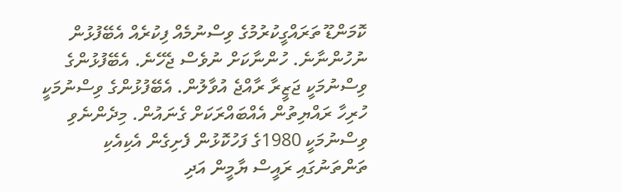ކޮމަންޑޫ ތަރައްގީކުރުމުގެ ވިސްނުމެއް ފިކުރެއް އެބޭފުޅުން ނުހުންނާނެ. ހުންނާކަށް ނުވެސް ޖެހޭނެ. އެބޭފުޅުންގެ ވިސްނުމަކީ ޖަޒީރާ ރާއްޖެ އުވާލުން. އެބޭފުޅުންގެ ވިސްނުމަކީ ހުރިހާ ރައްޔިތުން އެއްބައްރަކަށް ގެނައުން. މިދެންނެވި ވިސްނުމަކީ 1980ގެ ފަހުކޮޅުން ފެށިގެން އެކިއެކި ތަންތަނުގައި ރައީސް ޔާމީން އަދި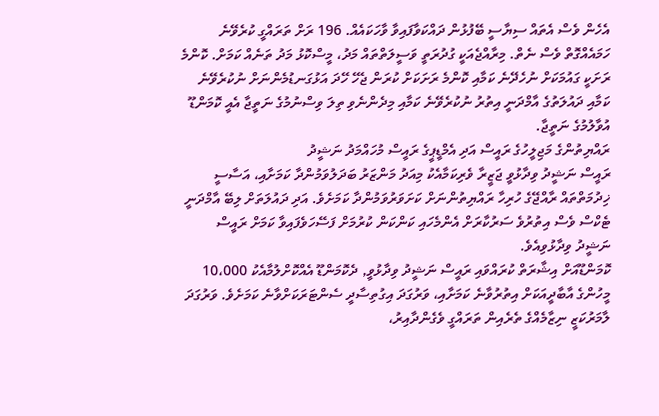އެހެން ވެސް އެތައް ސިޔާސީ ބޭފުޅުން ދައްކަވާފައިވާ ވާހަކައެއް. 196 ރަށް ތަރައްގީ ކުރެވޭނެ ހަމައެއްގޮތް ވެސް ނެތް. މިރާއްޖެއަކީ ގުދުރަތީ ވަސީލަތްތައް މަދު، މީސްކޮޅު މަދު ތަނެއް ކަމަށް. ކޮންމެ ރަށަކީ ގައުމަކަށް ނުހެދޭނެ ކަމާއި ކޮންމެ ރަށަކަށް ކުރަން ޖެހޭ ހޭދަ އަޅުގަނޑުމެންނަށް ނުކުރެވޭނެ ކަމާއި ދައުލަތުގެ އާމްދަނީ އިތުރު ނުކުރެވޭނެ ކަމާއި މިދެންނެވި ތިލަ ވިސްނުމުގެ ނަތީޖާ އެއީ ކޮމަންޑޫ އުވާލުމުގެ ނަތީޖާ.
ރައްޔިތުންގެ މަޖިލީހުގެ ރައީސް އަދި އެމްޑީޕީގެ ރައީސް މުހައްމަދު ނަޝީދު
ރައީސް ނަޝީދު ވިދާޅުވީ ޖަޒީރާ ވެރިކަމާއެކު މިއަދު މަންޒަރު ބަދަލުވަމުންދާ ކަމަށާއި، އަސާސީ ޚިދުމަތްތައް ރާއްޖޭގެ ހުރިހާ ރައްޔިތުންނަށް ކަށަވަރުވަމުންދާ ކަމަށެވެ. އަދި ދައުލަތަށް ލިބޭ އާމްދަނީ ޓެކްސް ވެސް އިތުރުވެ ސަރުކާރަށް އެންމެހައި ކަންކަން ކުރުމަށް ފަސޭހަވެފައިވާ ކަމަށް ރައީސް ނަޝީދު ވިދާޅުވިއެވެ.
ކޮމަންޑޫއަށް އިޝާރަތް ކުރައްވައި ރައީސް ނަޝީދު ވިދާޅުވީ, ދެކޮމަންޑޫ އެއްކޮށްލުމާއެކު 10،000 މީހުންގެ އާބާދީއަކަށް އިތުރުވާނެ ކަމަށާއި، ވަރުގަދަ އިގުތިސާދީ ސެންޓަރަކަށްވާނެ ކަމަށެވެ. ވަރުގަދަ ލާމަރުކަޒީ ނިޒާމެއްގެ ތެރެއިން ތަރައްގީ ވެގެންދާއިރު،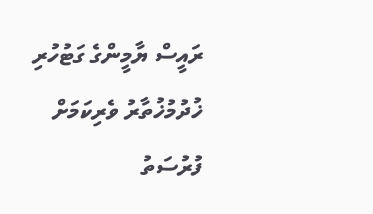ރައީސް ޔާމީންގެ ގަޓުހުރި ޚުދުމުޚުތާރު ވެރިކަމަށް ފުރުސަތު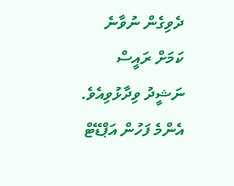ދެވިގެން ނުވާނެ ކަމަށް ރައީސް ނަޝީދު ވިދާޅުވިއެވެ.
އެންމެ ފަހުން އަޕްޑޭޓް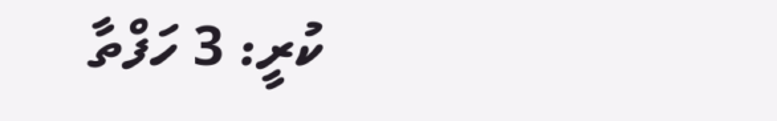ކުރީ: 3 ހަފްތާ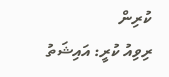ކުރިން
ރިވިއު ކުރީ: އައިޝަތު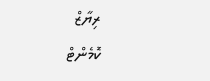ރިޔާޒް
ކޮމެންޓް